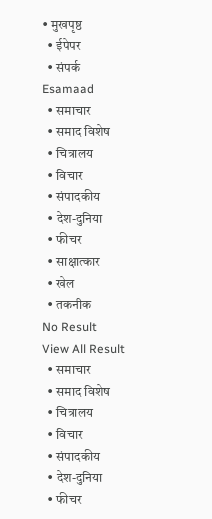• मुखपृष्ठ
  • ईपेपर
  • संपर्क
Esamaad
  • समाचार
  • समाद विशेष
  • चित्रालय
  • विचार
  • संपादकीय
  • देश-दुनिया
  • फीचर
  • साक्षात्‍कार
  • खेल
  • तकनीक
No Result
View All Result
  • समाचार
  • समाद विशेष
  • चित्रालय
  • विचार
  • संपादकीय
  • देश-दुनिया
  • फीचर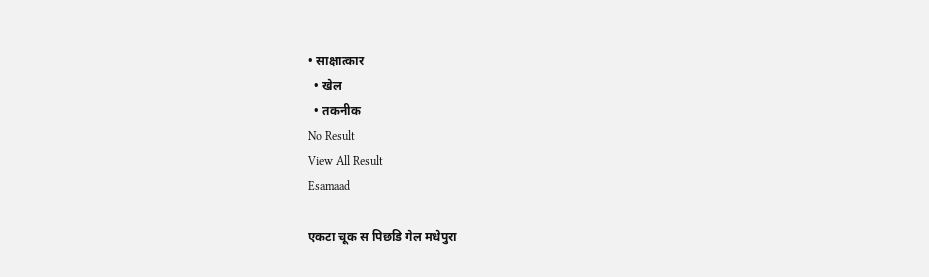• साक्षात्‍कार
  • खेल
  • तकनीक
No Result
View All Result
Esamaad

एकटा चूक स पिछडि गेल मधेपुरा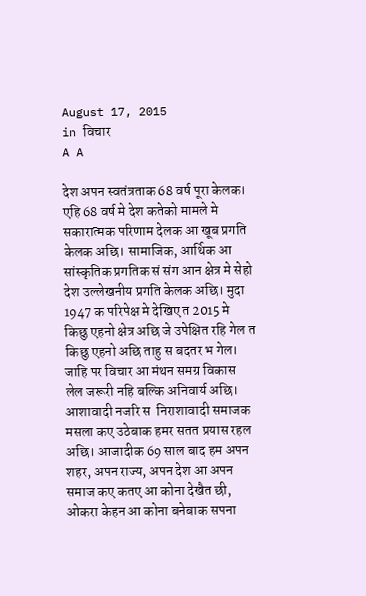August 17, 2015
in विचार
A A

देश अपन स्‍वतंत्रताक 68 वर्ष पूरा केलक। एहि 68 वर्ष मे देश कतेको मामले मे सकारात्‍मक परिणाम देलक आ खूब प्रगति केलक अछि। सामाजिक, आर्थिक आ सांस्‍कृतिक प्रगतिक सं संग आन क्षेत्र मे सेहो देश उल्‍लेखनीय प्रगति केलक अछि। मुदा 1947 क परिपेक्ष मे देखिए त 2015 मे किछु एहनो क्षेत्र अछि जे उपेक्षित रहि गेल त किछु एहनो अछि ताहु स बदतर भ गेल। जाहि पर विचार आ मंथन समग्र विकास लेल जरूरी नहि बल्कि अनिवार्य अछि। आशावादी नजरि स  निराशावादी समाजक मसला कए उठेबाक हमर सतत प्रयास रहल अछि। आजादीक 69 साल बाद हम अपन शहर, अपन राज्‍य, अपन देश आ अपन समाज कए कतए आ कोना देखैत छी, ओकरा केहन आ कोना बनेबाक सपना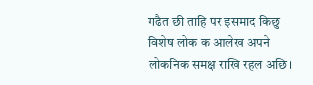गढैत छी ताहि पर इसमाद किछु विशेष लोक क आलेख अपने लोकनिक समक्ष राखि रहल अछि।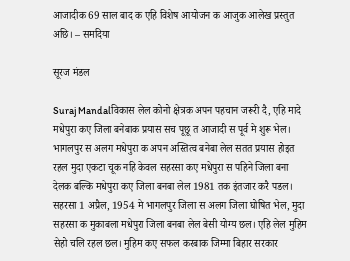आजादीक 69 साल बाद क एहि विशेष आयोजन क आजुक आलेख प्रस्‍तुत अछि। – समदिया

सूरज मंडल

Suraj Mandalविकास लेल कोनो क्षेत्रक अपन पहचान जरूरी दै, एहि मादे मधेपुरा कए जिला बनेबाक प्रयास सच पूछू त आजादी स पूर्व मे शुरू भेल। भागलपुर स अलग मधेपुरा क अपन अस्तित्‍व बनेबा लेल सतत प्रयास होइत रहल मुदा एकटा चूक नहि केवल सहरसा कए मधेपुरा स पहिने जिला बना देलक बल्कि मधेपुरा कए जिला बनबा लेल 1981 तक इंतजार करै पडल। सहरसा 1 अप्रैल, 1954 मे भागलपुर जिला स अलग जिला घोषित भेल, मुदा सहरसा क मुकाबला मधेपुरा जिला बनबा लेल बेसी योग्‍य छल। एहि लेल मुहिम सेहो चलि रहल छल। मुहिम कए सफल करबाक जिम्मा बिहार सरकार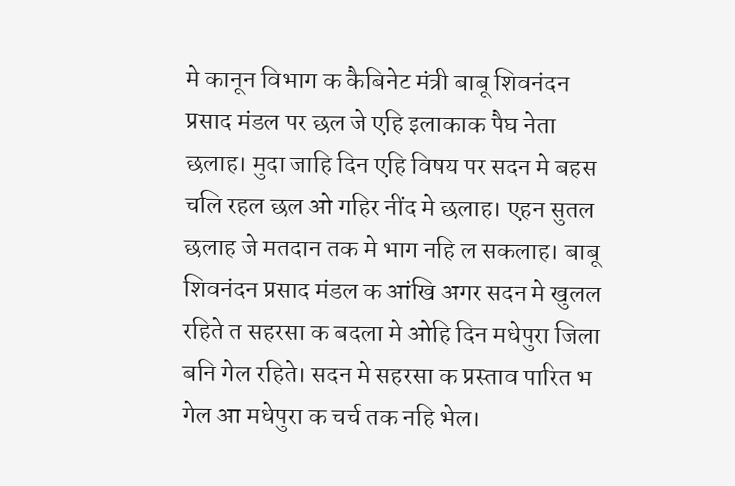मे कानून विभाग क कैबिनेट मंत्री बाबू शिवनंदन प्रसाद मंडल पर छल जे एहि इलाकाक पैघ नेता छलाह। मुदा जाहि दिन एहि विषय पर सदन मे बहस चलि रहल छल ओ गहिर नींद मे छलाह। एहन सुतल छलाह जे मतदान तक मे भाग नहि ल सकलाह। बाबू शिवनंदन प्रसाद मंडल क आंखि अगर सदन मे खुलल रहिते त सहरसा क बदला मे ओहि दिन मधेपुरा जिला बनि गेल रहिते। सदन मे सहरसा क प्रस्‍ताव पारित भ गेल आ मधेपुरा क चर्च तक नहि भेल।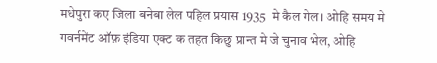मधेपुरा कए जिला बनेबा लेल पहिल प्रयास 1935  मे कैल गेल। ओहि समय मे गवर्नमेंट ऑफ़ इंडिया एक्ट क तहत किछु प्रान्त मे जे चुनाव भेल, ओहि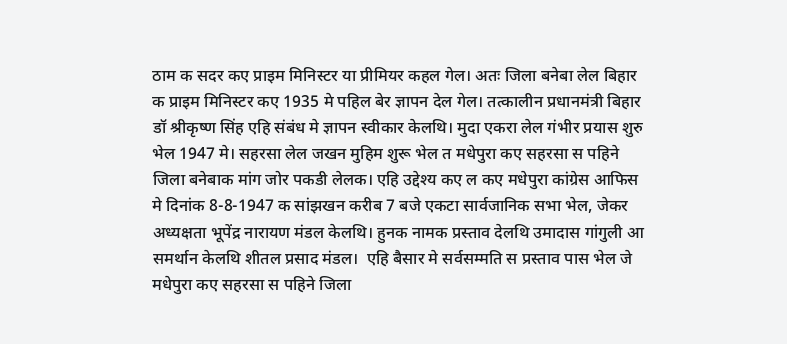ठाम क सदर कए प्राइम मिनिस्टर या प्रीमियर कहल गेल। अतः जिला बनेबा लेल बिहार क प्राइम मिनिस्टर कए 1935 मे पहिल बेर ज्ञापन देल गेल। तत्‍कालीन प्रधानमंत्री बिहार डॉ श्रीकृष्ण सिंह एहि संबंध मे ज्ञापन स्‍वीकार केलथि। मुदा एकरा लेल गंभीर प्रयास शुरु भेल 1947 मे। सहरसा लेल जखन मुहिम शुरू भेल त मधेपुरा कए सहरसा स पहिने जिला बनेबाक मांग जोर पकडी लेलक। एहि उद्देश्य कए ल कए मधेपुरा कांग्रेस आफिस मे दिनांक 8-8-1947 क सांझखन करीब 7 बजे एकटा सार्वजानिक सभा भेल, जेकर अध्‍यक्षता भूपेंद्र नारायण मंडल केलथि। हुनक नामक प्रस्ताव देलथि उमादास गांगुली आ समर्थान केलथि शीतल प्रसाद मंडल।  एहि बैसार मे सर्वसम्‍मति स प्रस्ताव पास भेल जे मधेपुरा कए सहरसा स पहिने जिला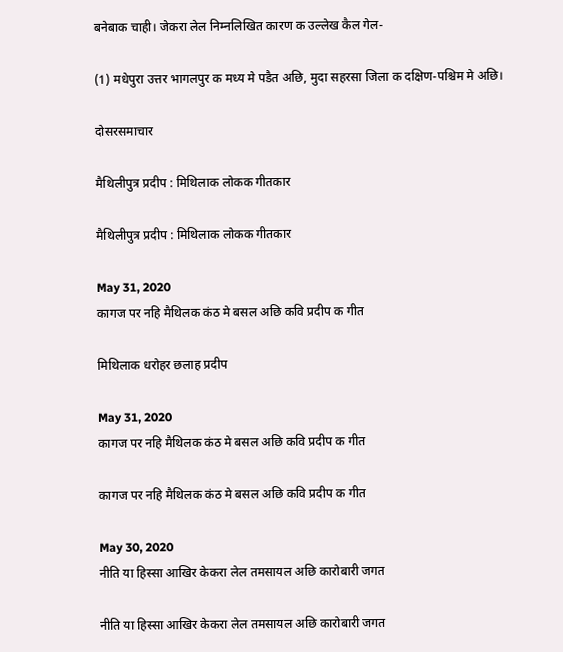बनेबाक चाही। जेकरा लेल निम्नलिखित कारण क उल्‍लेख कैल गेल-

(1) मधेपुरा उत्तर भागलपुर क मध्य मे पडैत अछि, मुदा सहरसा जिला क दक्षिण-पश्चिम मे अछि।

दोसरसमाचार

मैथिलीपुत्र प्रदीप : मिथिलाक लोकक गीतकार

मैथिलीपुत्र प्रदीप : मिथिलाक लोकक गीतकार

May 31, 2020
कागज पर नहि मैथिलक कंठ मे बसल अछि कवि प्रदीप क गीत

मिथिलाक धरोहर छलाह प्रदीप

May 31, 2020
कागज पर नहि मैथिलक कंठ मे बसल अछि कवि प्रदीप क गीत

कागज पर नहि मैथिलक कंठ मे बसल अछि कवि प्रदीप क गीत

May 30, 2020
नीति या हिस्सा आखिर केकरा लेल तमसायल अछि कारोबारी जगत

नीति या हिस्सा आखिर केकरा लेल तमसायल अछि कारोबारी जगत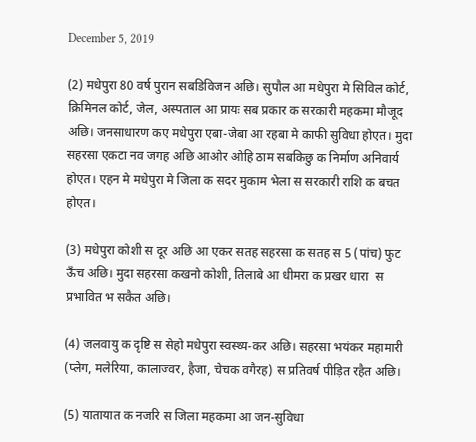December 5, 2019

(2) मधेपुरा 80 वर्ष पुरान सबडिविजन अछि। सुपौल आ मधेपुरा मे सिविल कोर्ट, क्रिमिनल कोर्ट, जेल, अस्पताल आ प्रायः सब प्रकार क सरकारी महकमा मौजूद अछि। जनसाधारण कए मधेपुरा एबा-जेबा आ रहबा मे काफी सुविधा होएत। मुदा सहरसा एकटा नव जगह अछि आओर ओहि ठाम सबकिछु क निर्माण अनिवार्य होएत। एहन मे मधेपुरा मे जिला क सदर मुकाम भेला स सरकारी राशि क बचत होएत।

(3) मधेपुरा कोशी स दूर अछि आ एकर सतह सहरसा क सतह स 5 (पांच) फुट ऊँच अछि। मुदा सहरसा कखनो कोशी, तिलाबे आ धीमरा क प्रखर धारा  स प्रभावित भ सकैत अछि।

(4) जलवायु क दृष्टि स सेहो मधेपुरा स्वस्थ्य-कर अछि। सहरसा भयंकर महामारी (प्लेग, मलेरिया, कालाज्वर, हैजा, चेचक वगैरह) स प्रतिवर्ष पीड़ित रहैत अछि।

(5) यातायात क नजरि स जिला महकमा आ जन-सुविधा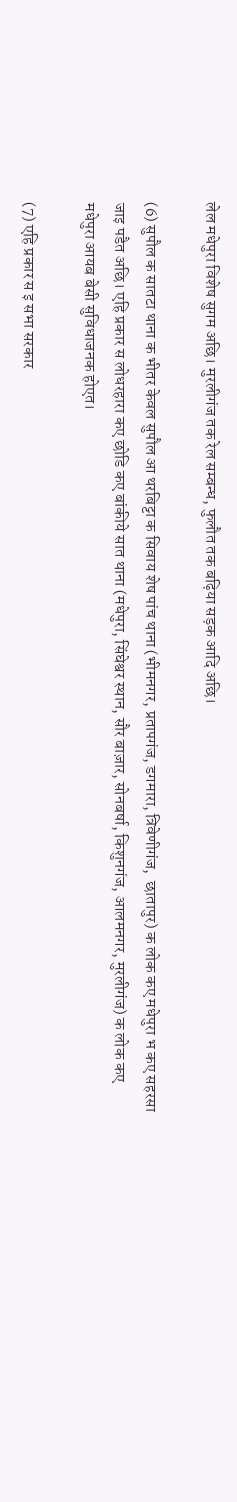लेल मधेपुरा विशेष सुगम अछि। मुरलीगंज तक रेल सम्बन्ध, फुलौत तक बढ़िया सड़क आदि अछि।

(6) सुपौल क सातटा थाना क भीतर केवल सुपौल आ थरबिट्टा क सिवाय शेष पांच थाना (भीमनगर, प्रतापगंज, डगमारा, त्रिवेणीगंज,  छातापुर) क लोक कए मधेपुरा भ कए सहरसा जाइ पडैत अछि। एहि प्रकार स लोधरहारा कए छोडि कए बांकीये सात थाना (मधेपुरा, सिंघेश्वर स्थान, सौर बाज़ार, सोनबर्षा, किशुनगंज, आलमनगर, मुरलीगंज) क लोक कए मधेपुरा आयब बेसी सुविधाजनक होएत।

(7) एहि प्रकार स इ सभा सरकार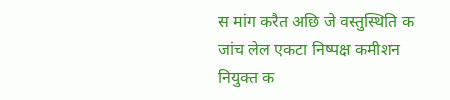स मांग करैत अछि जे वस्तुस्थिति क जांच लेल एकटा निष्पक्ष कमीशन नियुक्त क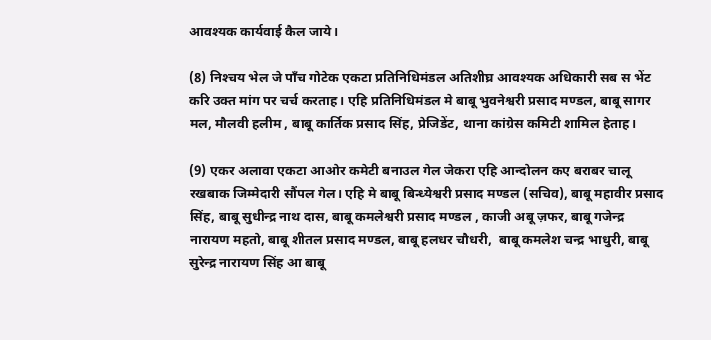आवश्यक कार्यवाई कैल जाये।

(8) निश्‍चय भेल जे पाँच गोटेक एकटा प्रतिनिधिमंडल अतिशीघ्र आवश्यक अधिकारी सब स भेंट करि उक्त मांग पर चर्च करताह। एहि प्रतिनिधिमंडल मे बाबू भुवनेश्वरी प्रसाद मण्डल, बाबू सागर मल, मौलवी हलीम , बाबू कार्तिक प्रसाद सिंह, प्रेजिडेंट, थाना कांग्रेस कमिटी शामिल हेताह।

(9) एकर अलावा एकटा आओर कमेटी बनाउल गेल जेकरा एहि आन्दोलन कए बराबर चालू रखबाक जिम्‍मेदारी सौंपल गेल। एहि मे बाबू बिन्ध्येश्वरी प्रसाद मण्डल (सचिव), बाबू महावीर प्रसाद सिंह, बाबू सुधीन्द्र नाथ दास, बाबू कमलेश्वरी प्रसाद मण्डल , काजी अबू ज़फर, बाबू गजेन्द्र नारायण महतो, बाबू शीतल प्रसाद मण्डल, बाबू हलधर चौधरी,  बाबू कमलेश चन्द्र भाधुरी, बाबू सुरेन्द्र नारायण सिंह आ बाबू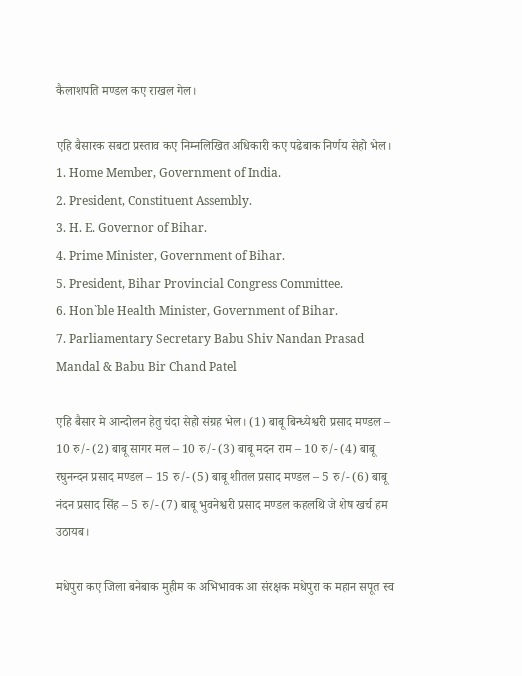कैलाशपति मण्डल कए राखल गेल।

एहि बैसारक सबटा प्रस्‍ताव कए निम्नलिखित अधिकारी कए पढेबाक निर्णय सेहो भेल।
1. Home Member, Government of India.
2. President, Constituent Assembly.
3. H. E. Governor of Bihar.
4. Prime Minister, Government of Bihar.
5. President, Bihar Provincial Congress Committee.
6. Hon`ble Health Minister, Government of Bihar.
7. Parliamentary Secretary Babu Shiv Nandan Prasad Mandal & Babu Bir Chand Patel

एहि बैसार मे आन्दोलन हेतु चंदा सेहो संग्रह भेल। (1) बाबू बिन्ध्येश्वरी प्रसाद मण्डल – 10 रु/- (2) बाबू सागर मल – 10 रु/- (3) बाबू मदन राम – 10 रु/- (4) बाबू रघुनन्दन प्रसाद मण्डल – 15 रु/- (5) बाबू शीतल प्रसाद मण्डल – 5 रु/- (6) बाबू नंदन प्रसाद सिंह – 5 रु/- (7) बाबू भुवनेश्वरी प्रसाद मण्डल कहलथि जे शेष खर्च हम उठायब।

मधेपुरा कए जिला बनेबाक मुहीम क अभिभावक आ संरक्षक मधेपुरा क महान सपूत स्व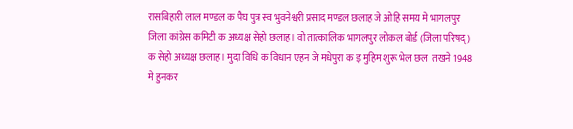रासबिहारी लाल मण्डल क पैघ पुत्र स्व भुवनेश्वरी प्रसाद मण्डल छलाह जे ओहि समय मे भागलपुर जिला कांग्रेस कमिटी क अध्यक्ष सेहो छलाह। वो तात्कालिक भागलपुर लोकल बोर्ड (जिला परिषद्) क सेहो अध्यक्ष छलाह। मुदा विधि क विधान एहन जे मधेपुरा क इ मुहिम शुरू भेल छल  तखने 1948 मे हुनकर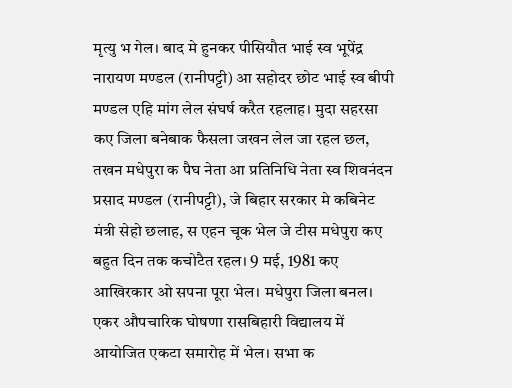मृत्यु भ गेल। बाद मे हुनकर पीसियौत भाई स्व भूपेंद्र नारायण मण्डल (रानीपट्टी) आ सहोदर छोट भाई स्व बीपी मण्डल एहि मांग लेल संघर्ष करैत रहलाह। मुदा सहरसा कए जिला बनेबाक फैसला जखन लेल जा रहल छल, तखन मधेपुरा क पैघ नेता आ प्रतिनिधि नेता स्व शिवनंदन प्रसाद मण्डल (रानीपट्टी), जे बिहार सरकार मे कबिनेट मंत्री सेहो छलाह, स एहन चूक भेल जे टीस मधेपुरा कए बहुत दिन तक कचोटैत रहल। 9 मई, 1981 कए आखिरकार ओ सपना पूरा भेल। मधेपुरा जिला बनल। एकर औपचारिक घोषणा रासबिहारी विद्यालय में आयोजित एकटा समारोह में भेल। सभा क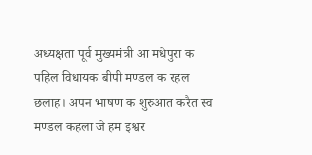अध्यक्षता पूर्व मुख्यमंत्री आ मधेपुरा क पहिल विधायक बीपी मण्डल क रहल छलाह। अपन भाषण क शुरुआत करैत स्‍व मण्डल कहला जे हम इश्वर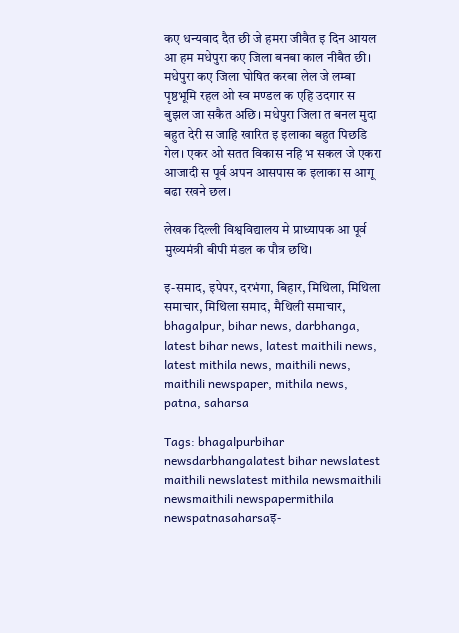कए धन्यवाद दैत छी जे हमरा जीवैत इ दिन आयल आ हम मधेपुरा कए जिला बनबा काल नीबैत छी। मधेपुरा कए जिला घोषित करबा लेल जे लम्बा पृष्ठभूमि रहल ओ स्व मण्डल क एहि उदगार स बुझल जा सकैत अछि। मधेपुरा जिला त बनल मुदा बहुत देरी स जाहि खारित इ इलाका बहुत पिछडि गेल। एकर ओ सतत विकास नहि भ सकल जे एकरा आजादी स पूर्व अपन आसपास क इलाका स आगू बढा रखने छल।

लेखक दिल्ली विश्वविद्यालय मे प्राध्यापक आ पूर्व मुख्‍यमंत्री बीपी मंडल क पौत्र छथि।

इ-समाद, इपेपर, दरभंगा, बिहार, मिथिला, मिथिला समाचार, मिथिला समाद, मैथिली समाचार, bhagalpur, bihar news, darbhanga, latest bihar news, latest maithili news, latest mithila news, maithili news, maithili newspaper, mithila news, patna, saharsa

Tags: bhagalpurbihar newsdarbhangalatest bihar newslatest maithili newslatest mithila newsmaithili newsmaithili newspapermithila newspatnasaharsaइ-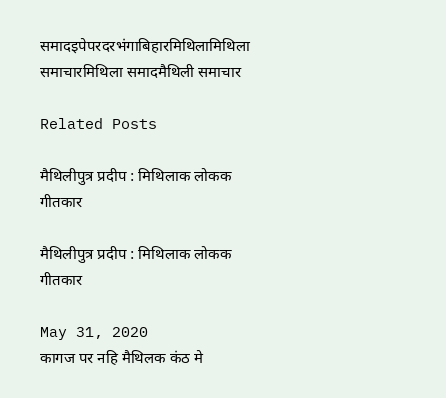समादइपेपरदरभंगाबिहारमिथिलामिथिला समाचारमिथिला समादमैथिली समाचार

Related Posts

मैथिलीपुत्र प्रदीप : मिथिलाक लोकक गीतकार

मैथिलीपुत्र प्रदीप : मिथिलाक लोकक गीतकार

May 31, 2020
कागज पर नहि मैथिलक कंठ मे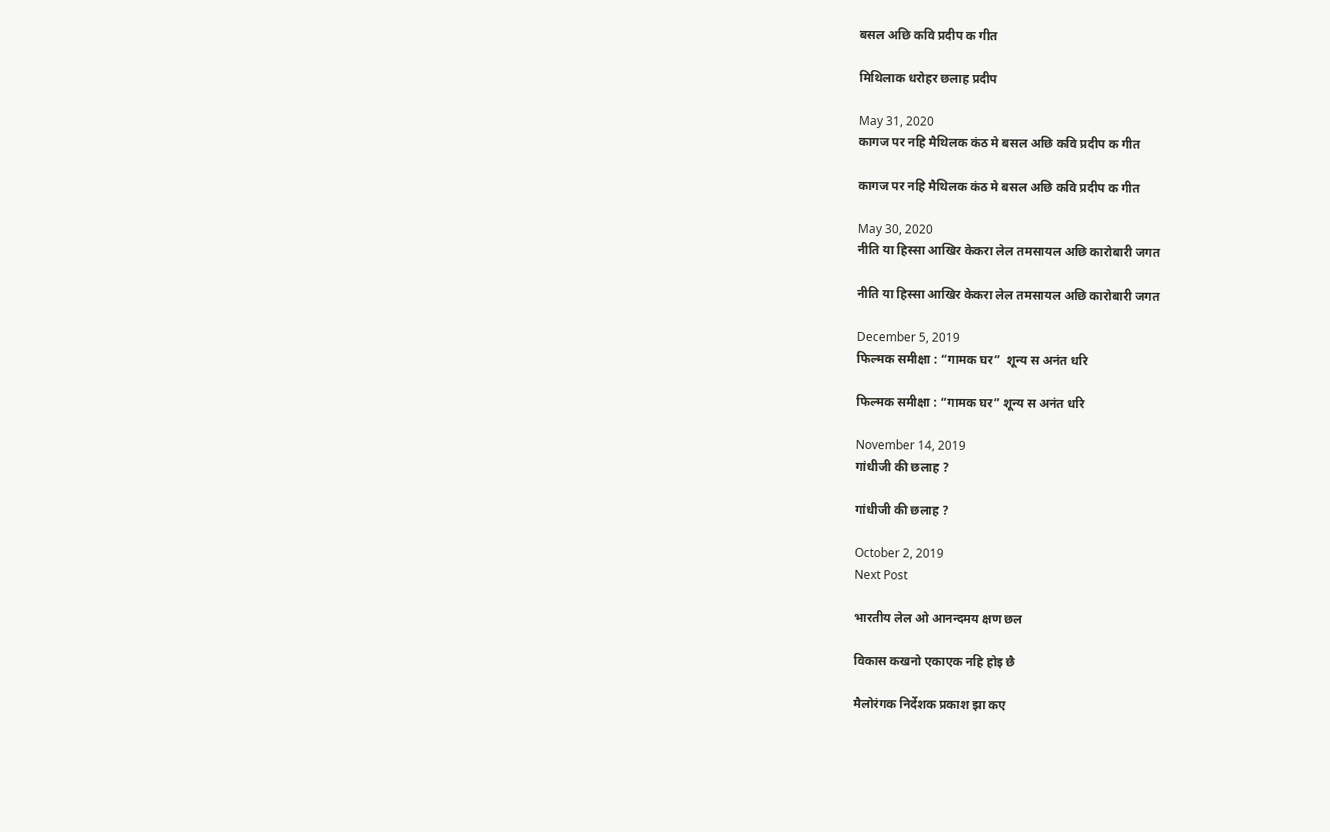बसल अछि कवि प्रदीप क गीत

मिथिलाक धरोहर छलाह प्रदीप

May 31, 2020
कागज पर नहि मैथिलक कंठ मे बसल अछि कवि प्रदीप क गीत

कागज पर नहि मैथिलक कंठ मे बसल अछि कवि प्रदीप क गीत

May 30, 2020
नीति या हिस्सा आखिर केकरा लेल तमसायल अछि कारोबारी जगत

नीति या हिस्सा आखिर केकरा लेल तमसायल अछि कारोबारी जगत

December 5, 2019
फिल्मक समीक्षा : “गामक घर”  शून्य स अनंत धरि

फिल्मक समीक्षा : “गामक घर” शून्य स अनंत धरि

November 14, 2019
गांधीजी की छलाह ?

गांधीजी की छलाह ?

October 2, 2019
Next Post

भारतीय लेल ओ आनन्दमय क्षण छल

विकास कखनो एकाएक नहि होइ छै

मैलोरंगक निर्देशक प्रकाश झा कए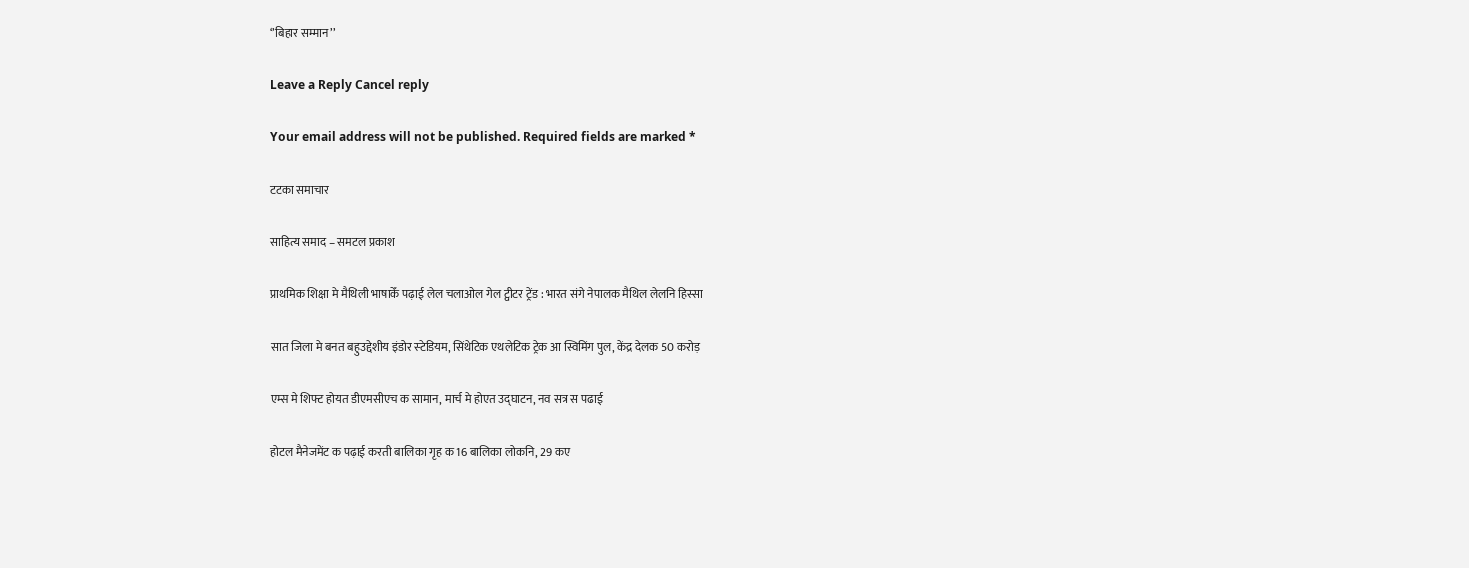‘’बिहार सम्मान’’

Leave a Reply Cancel reply

Your email address will not be published. Required fields are marked *

टटका समाचार

साहित्य समाद – समटल प्रकाश

प्राथमिक शि‍क्षा मे मैथि‍ली भाषाकेँ पढ़ाई लेल चलाओल गेल ट्वीटर ट्रेंड : भारत संगे नेपालक मैथिल लेलनि हिस्सा

सात जिला मे बनत बहुउद्देशीय इंडोर स्‍टेडि‍यम, सिंथेटिक एथलेटिक ट्रेक आ स्विमिंग पुल, केंद्र देलक 50 करोड़

एम्स मे शिफ्ट होयत डीएमसीएच क सामान, मार्च मे होएत उद्घाटन, नव सत्र स पढाई

होटल मैनेजमेंट क पढ़ाई करती बालिका गृह क 16 बालिका लोकनि, 29 कए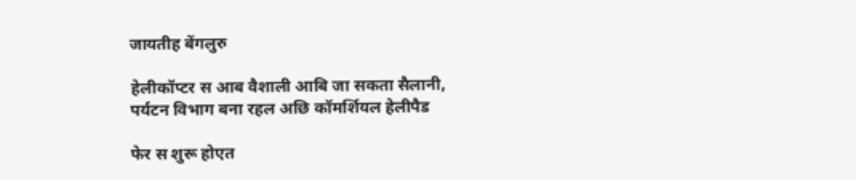जायतीह बेंगलुरु

हेलीकॉप्टर स आब वैशाली आबि जा सकता सैलानी, पर्यटन विभाग बना रहल अछि कॉमर्शियल हेलीपैड

फेर स शुरू होएत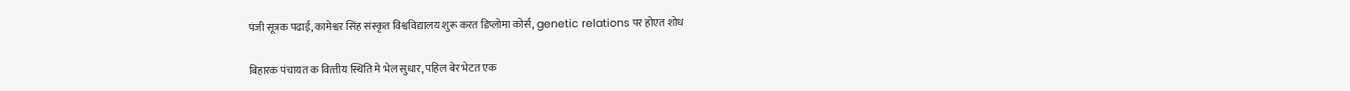पंजी सूत्रक पढाई, कामेश्वर सिंह संस्कृत विश्वविद्यालय शुरू करत डिप्लोमा कोर्स, genetic relations पर होएत शोध

बिहारक पंचायत क वित्‍तीय स्थिति मे भेल सुधार, पहिल बेर भेटत एक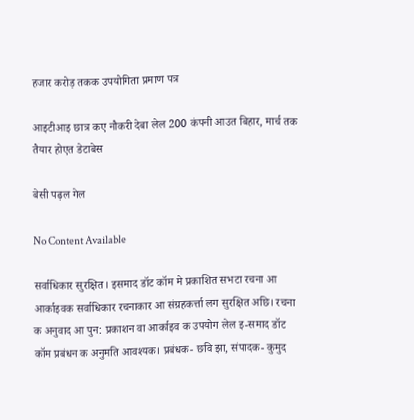हजार करोड़ तकक उपयोगिता प्रमाण पत्र

आइटीआइ छात्र कए नौकरी देबा लेल 200 कंपनी आउत बिहार, मार्च तक तैयार होएत डेटाबेस

बेसी पढ़ल गेल

No Content Available

सर्वाधिकार सुरक्षित। इसमाद डॉट कॉम मे प्रकाशित सभटा रचना आ आर्काइवक सर्वाधिकार रचनाकार आ संग्रहकर्त्ता लग सुरक्षित अछि। रचना क अनुवाद आ पुन: प्रकाशन वा आर्काइव क उपयोग लेल इ-समाद डॉट कॉम प्रबंधन क अनुमति आवश्यक। प्रबंधक- छवि झा, संपादक- कुमुद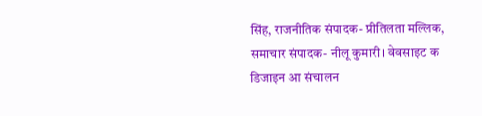सिंह, राजनीतिक संपादक- प्रीतिलता मल्लिक, समाचार संपादक- नीलू कुमारी। वेवसाइट क डिजाइन आ संचालन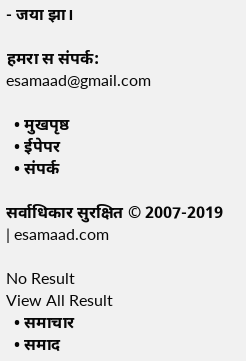- जया झा।

हमरा स संपर्क: esamaad@gmail.com

  • मुखपृष्ठ
  • ईपेपर
  • संपर्क

सर्वाधिकार सुरक्षित © 2007-2019 | esamaad.com

No Result
View All Result
  • समाचार
  • समाद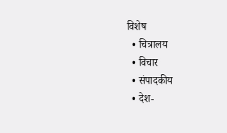विशेष
  • चित्रालय
  • विचार
  • संपादकीय
  • देश-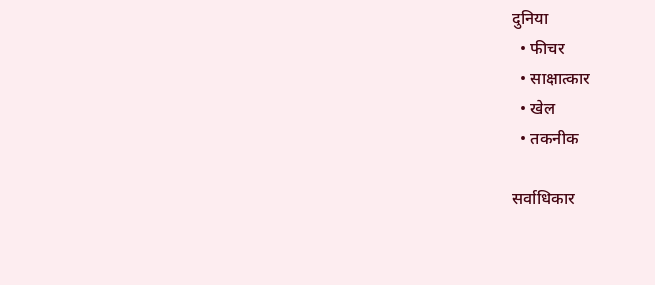दुनिया
  • फीचर
  • साक्षात्‍कार
  • खेल
  • तकनीक

सर्वाधिकार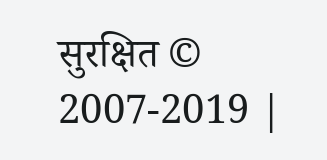सुरक्षित © 2007-2019 |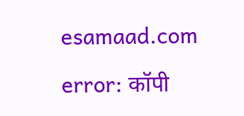esamaad.com

error: कॉपी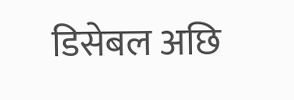डिसेबल अछि